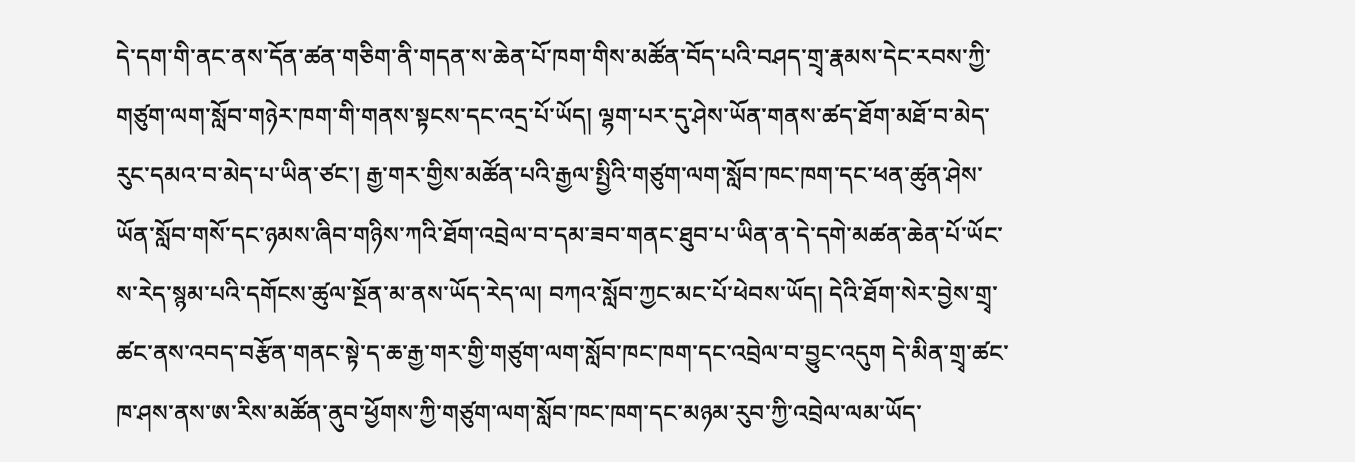དེ་དག་གི་ནང་ནས་དོན་ཚན་གཅིག་ནི་གདན་ས་ཆེན་པོ་ཁག་གིས་མཚོན་བོད་པའི་བཤད་གྲྭ་རྣམས་དེང་རབས་ཀྱི་གཙུག་ལག་སློབ་གཉེར་ཁག་གི་གནས་སྟངས་དང་འདྲ་པོ་ཡོད། ལྷག་པར་དུ་ཤེས་ཡོན་གནས་ཚད་ཐོག་མཐོ་བ་མེད་རུང་དམའ་བ་མེད་པ་ཡིན་ཙང་། རྒྱ་གར་གྱིས་མཚོན་པའི་རྒྱལ་སྤྱིའི་གཙུག་ལག་སློབ་ཁང་ཁག་དང་ཕན་ཚུན་ཤེས་ཡོན་སློབ་གསོ་དང་ཉམས་ཞིབ་གཉིས་ཀའི་ཐོག་འབྲེལ་བ་དམ་ཟབ་གནང་ཐུབ་པ་ཡིན་ན་དེ་དགེ་མཚན་ཆེན་པོ་ཡོང་ས་རེད་སྙམ་པའི་དགོངས་ཚུལ་སྔོན་མ་ནས་ཡོད་རེད་ལ། བཀའ་སློབ་ཀྱང་མང་པོ་ཕེབས་ཡོད། དེའི་ཐོག་སེར་བྱེས་གྲྭ་ཚང་ནས་འབད་བརྩོན་གནང་སྟེ་ད་ཆ་རྒྱ་གར་གྱི་གཙུག་ལག་སློབ་ཁང་ཁག་དང་འབྲེལ་བ་བྱུང་འདུག དེ་མིན་གྲྭ་ཚང་ཁ་ཤས་ནས་ཨ་རིས་མཚོན་ནུབ་ཕྱོགས་ཀྱི་གཙུག་ལག་སློབ་ཁང་ཁག་དང་མཉམ་རུབ་ཀྱི་འབྲེལ་ལམ་ཡོད་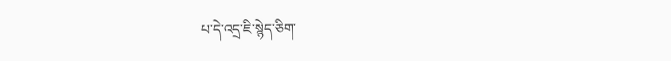པ་དེ་འདྲ་ཇི་སྙེད་ཅིག་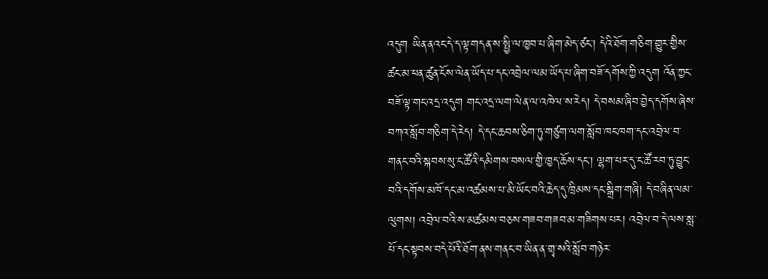འདུག ཡིན་ནའང་དེ་ད་ལྟ་གདན་ས་སྤྱི་ལ་ཁྱབ་པ་ཞིག་མེད་ཙང་། དེའི་ཐོག་གཅིག་གྱུར་གྱིས་ཚང་མ་ཕན་ཚུན་ངོས་ལེན་ཡོད་པ་དང་འབྲེལ་ལམ་ཡོད་པ་ཞིག་བཟོ་དགོས་ཀྱི་འདུག འོན་ཀྱང་བཟོ་ལྟ་གང་འདྲ་འདུག གང་འདྲ་ལག་ལེན་ལ་འཁེལ་ས་རེད། དེ་བསམ་ཞིབ་བྱེད་དགོས་ཞེས་བཀའ་སློབ་གཅིག་དེ་རེད། དེ་དང་ཆབས་ཅིག་ཏུ་གཙུག་ལག་སློབ་ཁང་ཁག་དང་འབྲེལ་བ་གནང་བའི་སྐབས་སུ་ང་ཚོའི་དམིགས་བསལ་གྱི་ཁྱད་ཆོས་དང་། ལྷག་པར་དུ་ང་ཚོ་རབ་ཏུ་བྱུང་བའི་དགོས་མཁོ་དང་མ་འཚམས་པ་མི་ཡོང་བའི་ཆེད་དུ་ཁྲིམས་དང་སྒྲིག་གཞི། དེ་བཞིན་ལམ་ལུགས། འབྲེལ་བའི་ས་མཚམས་བཅས་གཟབ་གཟབ་མ་གཟིགས་པར། འབྲེལ་བ་དེ་ལས་སླ་པོ་དང་སྟབས་བདེ་པོའི་ཐོག་ནས་གནང་བ་ཡིན་ན་གྲྭ་སའི་སློབ་གཉེར་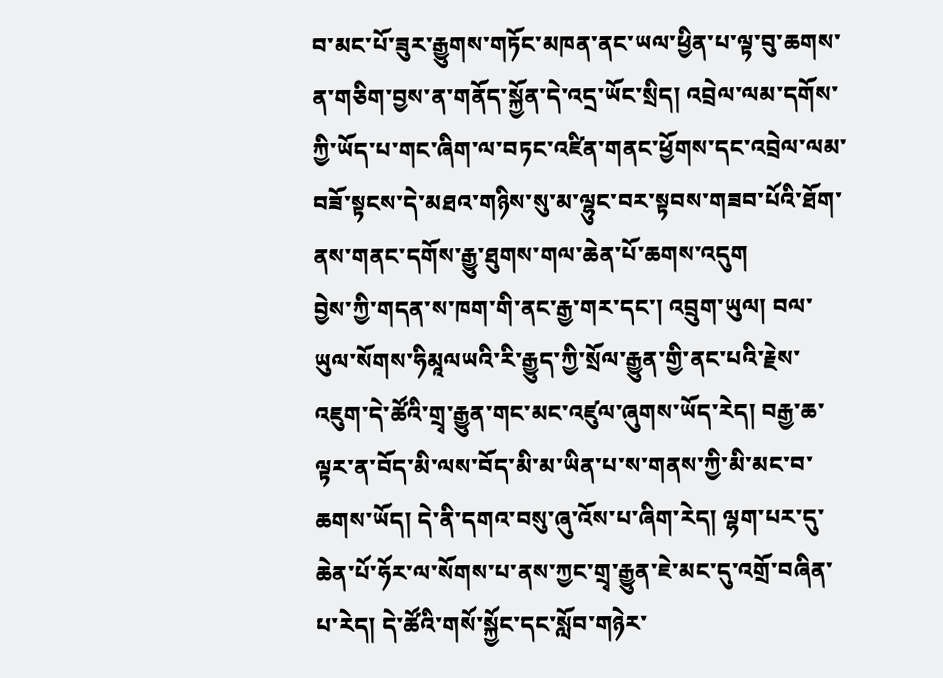བ་མང་པོ་ཟུར་རྒྱུགས་གཏོང་མཁན་ནང་ཡལ་ཕྱིན་པ་ལྟ་བུ་ཆགས་ན་གཅིག་བྱས་ན་གནོད་སྐྱོན་དེ་འདྲ་ཡོང་སྲིད། འབྲེལ་ལམ་དགོས་ཀྱི་ཡོད་པ་གང་ཞིག་ལ་བཏང་འཛིན་གནང་ཕྱོགས་དང་འབྲེལ་ལམ་བཟོ་སྟངས་དེ་མཐའ་གཉིས་སུ་མ་ལྷུང་བར་སྟབས་གཟབ་པོའི་ཐོག་ནས་གནང་དགོས་རྒྱུ་ཐུགས་གལ་ཆེན་པོ་ཆགས་འདུག
བྱེས་ཀྱི་གདན་ས་ཁག་གི་ནང་རྒྱ་གར་དང་། འབྲུག་ཡུལ། བལ་ཡུལ་སོགས་ཧིམཱལཡའི་རི་རྒྱུད་ཀྱི་སྲོལ་རྒྱུན་གྱི་ནང་པའི་རྗེས་འཇུག་དེ་ཚོའི་གྲྭ་རྒྱུན་གང་མང་འཛུལ་ཞུགས་ཡོད་རེད། བརྒྱ་ཆ་ལྟར་ན་བོད་མི་ལས་བོད་མི་མ་ཡིན་པ་ས་གནས་ཀྱི་མི་མང་བ་ཆགས་ཡོད། དེ་ནི་དགའ་བསུ་ཞུ་འོས་པ་ཞིག་རེད། ལྷག་པར་དུ་ཆེན་པོ་ཧོར་ལ་སོགས་པ་ནས་ཀྱང་གྲྭ་རྒྱུན་ཇེ་མང་དུ་འགྲོ་བཞིན་པ་རེད། དེ་ཚོའི་གསོ་སྐྱོང་དང་སློབ་གཉེར་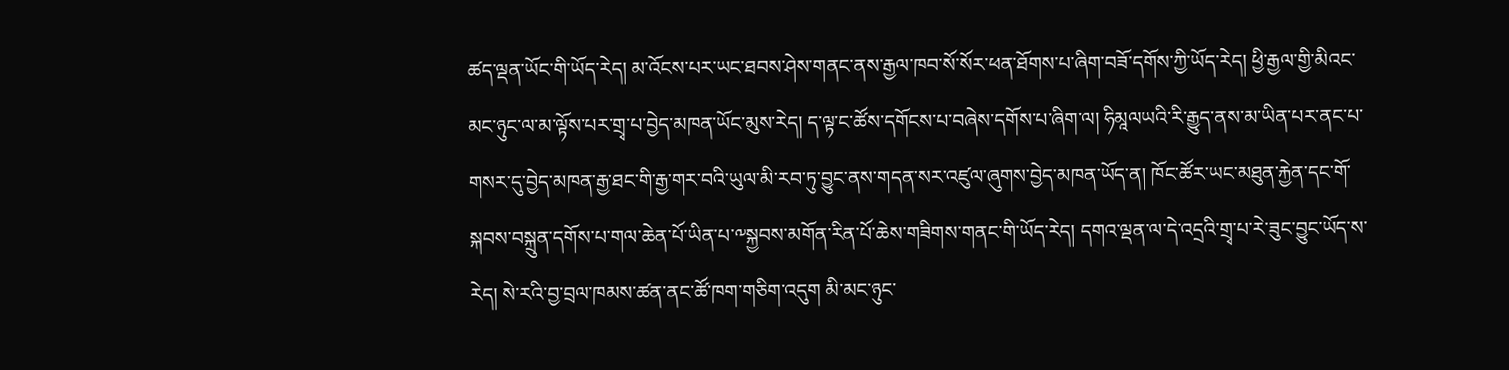ཚད་ལྡན་ཡོང་གི་ཡོད་རེད། མ་འོངས་པར་ཡང་ཐབས་ཤེས་གནང་ནས་རྒྱལ་ཁབ་སོ་སོར་ཕན་ཐོགས་པ་ཞིག་བཟོ་དགོས་ཀྱི་ཡོད་རེད། ཕྱི་རྒྱལ་གྱི་མིའང་མང་ཉུང་ལ་མ་ལྟོས་པར་གྲྭ་པ་བྱེད་མཁན་ཡོང་མུས་རེད། ད་ལྟ་ང་ཚོས་དགོངས་པ་བཞེས་དགོས་པ་ཞིག་ལ། ཧིམཱལཡའི་རི་རྒྱུད་ནས་མ་ཡིན་པར་ནང་པ་གསར་དུ་བྱེད་མཁན་རྒྱ་ཐང་གི་རྒྱ་གར་བའི་ཡུལ་མི་རབ་ཏུ་བྱུང་ནས་གདན་སར་འཛུལ་ཞུགས་བྱེད་མཁན་ཡོད་ན། ཁོང་ཚོར་ཡང་མཐུན་རྐྱེན་དང་གོ་སྐབས་བསྐྲུན་དགོས་པ་གལ་ཆེན་པོ་ཡིན་པ་༸སྐྱབས་མགོན་རིན་པོ་ཆེས་གཟིགས་གནང་གི་ཡོད་རེད། དགའ་ལྡན་ལ་དེ་འདྲའི་གྲྭ་པ་རེ་ཟུང་བྱུང་ཡོད་ས་རེད། སེ་རའི་བྱ་བྲལ་ཁམས་ཚན་ནང་ཚོ་ཁག་གཅིག་འདུག མི་མང་ཉུང་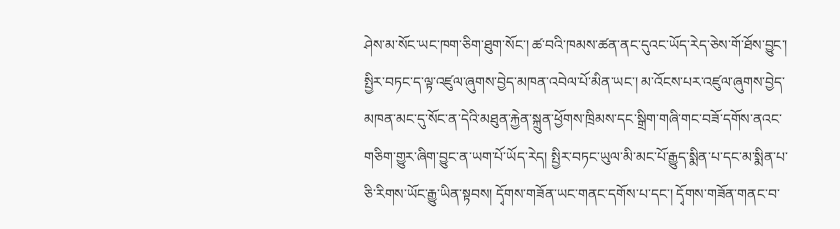ཤེས་མ་སོང་ཡང་ཁག་ཅིག་ཐུག་སོང་། ཚ་བའི་ཁམས་ཚན་ནང་དུའང་ཡོད་རེད་ཅེས་གོ་ཐོས་བྱུང་། སྤྱིར་བཏང་ད་ལྟ་འཛུལ་ཞུགས་བྱེད་མཁན་འབེལ་པོ་མིན་ཡང་། མ་འོངས་པར་འཛུལ་ཞུགས་བྱེད་མཁན་མང་དུ་སོང་ན་དེའི་མཐུན་རྐྱེན་སྐྲུན་ཕྱོགས་ཁྲིམས་དང་སྒྲིག་གཞི་གང་བཟོ་དགོས་ནའང་གཅིག་གྱུར་ཞིག་བྱུང་ན་ཡག་པོ་ཡོད་རེད། སྤྱིར་བཏང་ཡུལ་མི་མང་པོ་རྒྱུད་སྨིན་པ་དང་མ་སྨིན་པ་ཅི་རིགས་ཡོང་རྒྱུ་ཡིན་སྟབས། དྭོགས་གཟོན་ཡང་གནང་དགོས་པ་དང་། དྭོགས་གཟོན་གནང་བ་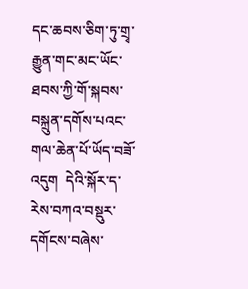དང་ཆབས་ཅིག་ཏུ་གྲྭ་རྒྱུན་གང་མང་ཡོང་ཐབས་ཀྱི་གོ་སྐབས་བསྐྲུན་དགོས་པའང་གལ་ཆེན་པོ་ཡོད་བཟོ་འདུག  དེའི་སྐོར་ད་རེས་བཀའ་བསྡུར་དགོངས་བཞེས་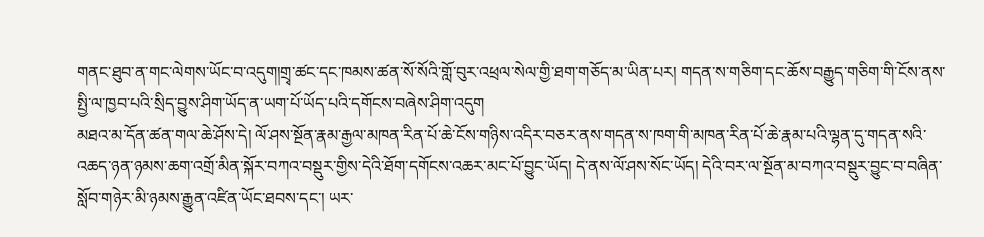གནང་ཐུབ་ན་གང་ལེགས་ཡོང་བ་འདུག།གྲྭ་ཚང་དང་ཁམས་ཚན་སོ་སོའི་གློ་བུར་འཕྲལ་སེལ་གྱི་ཐག་གཅོད་མ་ཡིན་པར། གདན་ས་གཅིག་དང་ཆོས་བརྒྱུད་གཅིག་གི་ངོས་ནས་སྤྱི་ལ་ཁྱབ་པའི་སྲིད་བྱུས་ཤིག་ཡོད་ན་ཡག་པོ་ཡོད་པའི་དགོངས་བཞེས་ཤིག་འདུག
མཐའ་མ་དོན་ཚན་གལ་ཆེ་ཤོས་དེ། ལོ་ཤས་སྔོན་རྣམ་རྒྱལ་མཁན་རིན་པོ་ཆེ་ངོས་གཉིས་འདིར་བཅར་ནས་གདན་ས་ཁག་གི་མཁན་རིན་པོ་ཆེ་རྣམ་པའི་ལྷན་དུ་གདན་སའི་འཆད་ཉན་ཉམས་ཆག་འགྲོ་མིན་སྐོར་བཀའ་བསྡུར་གྱིས་དེའི་ཐོག་དགོངས་འཆར་མང་པོ་བྱུང་ཡོད། དེ་ནས་ལོ་ཤས་སོང་ཡོད། དེའི་བར་ལ་སྔོན་མ་བཀའ་བསྡུར་བྱུང་བ་བཞིན་སློབ་གཉེར་མི་ཉམས་རྒྱུན་འཛིན་ཡོང་ཐབས་དང་། ཡར་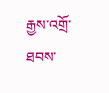རྒྱས་འགྲོ་ཐབས་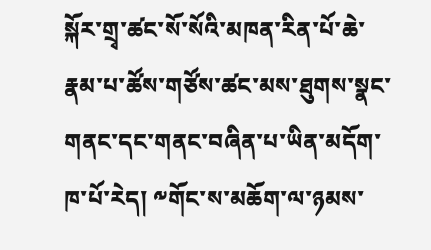སྐོར་གྲྭ་ཚང་སོ་སོའི་མཁན་རིན་པོ་ཆེ་རྣམ་པ་ཚོས་གཙོས་ཚང་མས་ཐུགས་སྣང་གནང་དང་གནང་བཞིན་པ་ཡིན་མདོག་ཁ་པོ་རེད། ༸གོང་ས་མཆོག་ལ་ཉམས་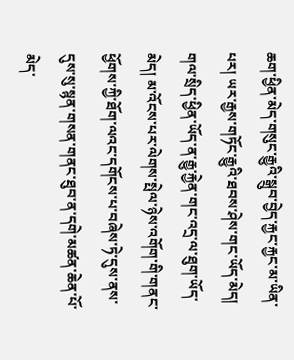ཆག་ཕྱིན་མེད་གསུང་རྒྱུའི་སྒྲུབ་བྱེད་རྐྱང་རྐྱང་མ་ཡིན་པར། ཡར་རྒྱས་གཏོང་རྒྱུའི་ཐབས་ཤེས་གང་ཡོད་མེད། གལ་སྲིད་ཕྱིན་ཡོད་ན་རྒྱུ་རྐྱེན་གང་འདྲ་ལ་ཐུག་ཡོད་མེད། མ་འོངས་པར་ལེགས་སྤེལ་ཉེས་འགོག་གི་གནང་ཕྱོགས་ཀྱི་ཐོག་ལའང་དགོངས་པ་བཞེས་ཏེ་དུས་ནས་དུས་སུ་སྙན་གསན་གནང་ཐུབ་ན་དགེ་མཚན་ཆེན་པོ་མེད་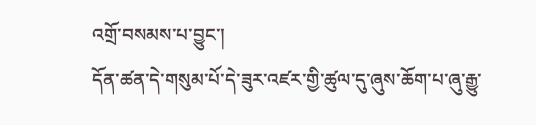འགྲོ་བསམས་པ་བྱུང་།
དོན་ཚན་དེ་གསུམ་པོ་དེ་ཟུར་འཛར་གྱི་ཚུལ་དུ་ཞུས་ཆོག་པ་ཞུ་རྒྱུ་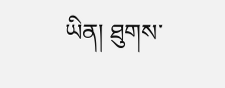ཡིན། ཐུགས་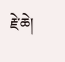རྗེ་ཆེ།